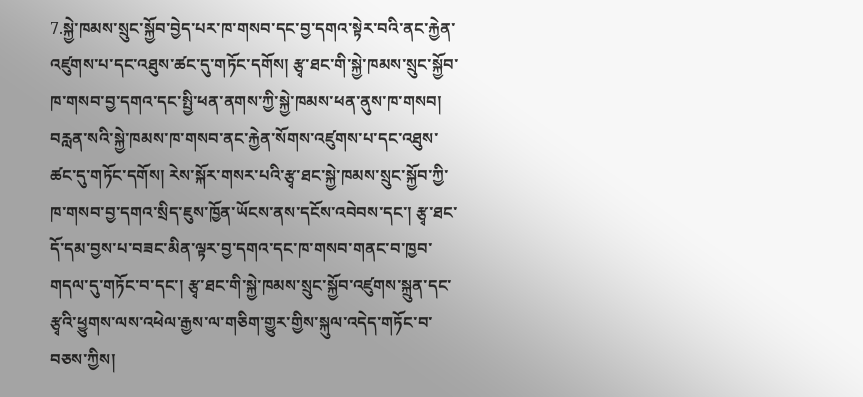7.སྐྱེ་ཁམས་སྲུང་སྐྱོབ་བྱེད་པར་ཁ་གསབ་དང་བྱ་དགའ་སྟེར་བའི་ནང་རྐྱེན་འཛུགས་པ་དང་འཐུས་ཚང་དུ་གཏོང་དགོས། རྩྭ་ཐང་གི་སྐྱེ་ཁམས་སྲུང་སྐྱོབ་ཁ་གསབ་བྱ་དགའ་དང་སྤྱི་ཕན་ནགས་ཀྱི་སྐྱེ་ཁམས་ཕན་ནུས་ཁ་གསབ། བརླན་སའི་སྐྱེ་ཁམས་ཁ་གསབ་ནང་རྐྱེན་སོགས་འཛུགས་པ་དང་འཐུས་ཚང་དུ་གཏོང་དགོས། རེས་སྐོར་གསར་པའི་རྩྭ་ཐང་སྐྱེ་ཁམས་སྲུང་སྐྱོབ་ཀྱི་ཁ་གསབ་བྱ་དགའ་སྲིད་ཇུས་ཁྱོན་ཡོངས་ནས་དངོས་འབེབས་དང་། རྩྭ་ཐང་དོ་དམ་བྱས་པ་བཟང་མིན་ལྟར་བྱ་དགའ་དང་ཁ་གསབ་གནང་བ་ཁྱབ་གདལ་དུ་གཏོང་བ་དང་། རྩྭ་ཐང་གི་སྐྱེ་ཁམས་སྲུང་སྐྱོབ་འཛུགས་སྐྲུན་དང་རྩྭའི་ཕྱུགས་ལས་འཕེལ་རྒྱས་ལ་གཅིག་གྱུར་གྱིས་སྐུལ་འདེད་གཏོང་བ་བཅས་ཀྱིས།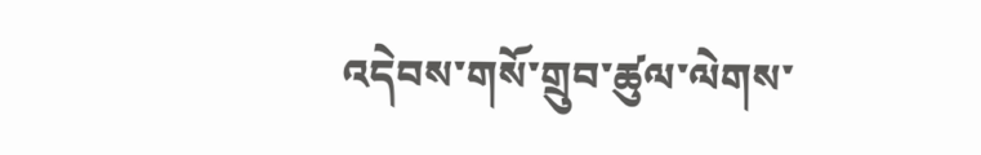འདེབས་གསོ་གྲུབ་ཚུལ་ལེགས་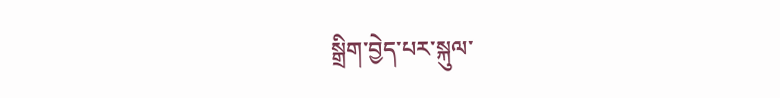སྒྲིག་བྱེད་པར་སྐུལ་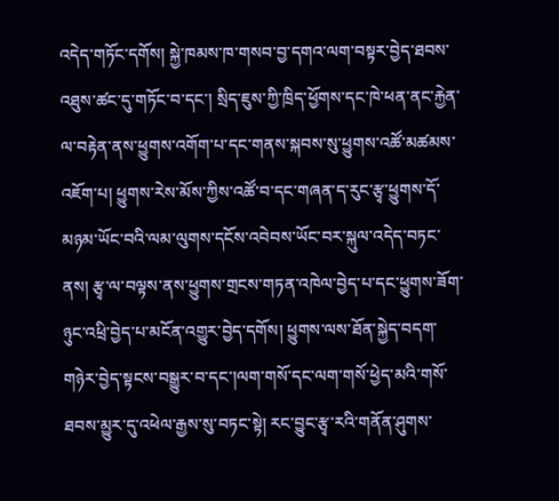འདེད་གཏོང་དགོས། སྐྱེ་ཁམས་ཁ་གསབ་བྱ་དགའ་ལག་བསྟར་བྱེད་ཐབས་འཐུས་ཚང་དུ་གཏོང་བ་དང་། སྲིད་ཇུས་ཀྱི་ཁྲིད་ཕྱོགས་དང་ཁེ་ཕན་ནང་རྐྱེན་ལ་བརྟེན་ནས་ཕྱུགས་འགོག་པ་དང་གནས་སྐབས་སུ་ཕྱུགས་འཚོ་མཚམས་འཇོག་པ། ཕྱུགས་རེས་མོས་ཀྱིས་འཚོ་བ་དང་གཞན་ད་རུང་རྩྭ་ཕྱུགས་དོ་མཉམ་ཡོང་བའི་ལམ་ལུགས་དངོས་འབེབས་ཡོང་བར་སྐུལ་འདེད་བཏང་ནས། རྩྭ་ལ་བལྟས་ནས་ཕྱུགས་གྲངས་གཏན་འཁེལ་བྱེད་པ་དང་ཕྱུགས་ཟོག་ཉུང་འཕྲི་བྱེད་པ་མངོན་འགྱུར་བྱེད་དགོས། ཕྱུགས་ལས་ཐོན་སྐྱེད་བདག་གཉེར་བྱེད་སྟངས་བསྒྱུར་བ་དང་།ལག་གསོ་དང་ལག་གསོ་ཕྱེད་མའི་གསོ་ཐབས་མྱུར་དུ་འཕེལ་རྒྱས་སུ་བཏང་སྟེ། རང་བྱུང་རྩྭ་རའི་གནོན་ཤུགས་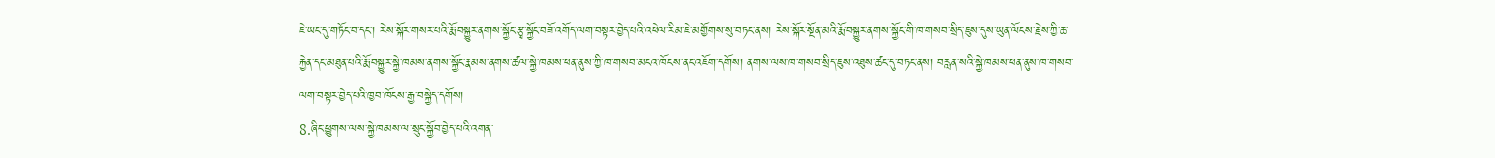ཇེ་ཡང་དུ་གཏོང་བ་དང་། རེས་སྐོར་གསར་པའི་རྨོ་བསྐྱུར་ནགས་སྐྱོང་རྩྭ་སྐྱོང་བཟོ་འགོད་ལག་བསྟར་བྱེད་པའི་འཕེལ་རིམ་ཇེ་མགྱོགས་སུ་བཏང་ནས། རེས་སྐོར་སྔོན་མའི་རྨོ་བསྐྱུར་ནགས་སྐྱོང་གི་ཁ་གསབ་སྲིད་ཇུས་དུས་ཡུན་ལོངས་རྗེས་ཀྱི་ཆ་རྐྱེན་དང་མཐུན་པའི་རྨོ་བསྐྱུར་སྐྱེ་ཁམས་ནགས་སྐྱོང་རྣམས་ནགས་ཚལ་སྐྱེ་ཁམས་ཕན་ནུས་ཀྱི་ཁ་གསབ་མངའ་ཁོངས་ནང་འཇོག་དགོས། ནགས་ལས་ཁ་གསབ་སྲིད་ཇུས་འཐུས་ཚང་དུ་བཏང་ནས། བརླན་སའི་སྐྱེ་ཁམས་ཕན་ནུས་ཁ་གསབ་ལག་བསྟར་བྱེད་པའི་ཁྱབ་ཁོངས་རྒྱ་བསྐྱེད་དགོས།
8.ཞིང་ཕྱུགས་ལས་སྐྱེ་ཁམས་ལ་སྲུང་སྐྱོབ་བྱེད་པའི་འགན་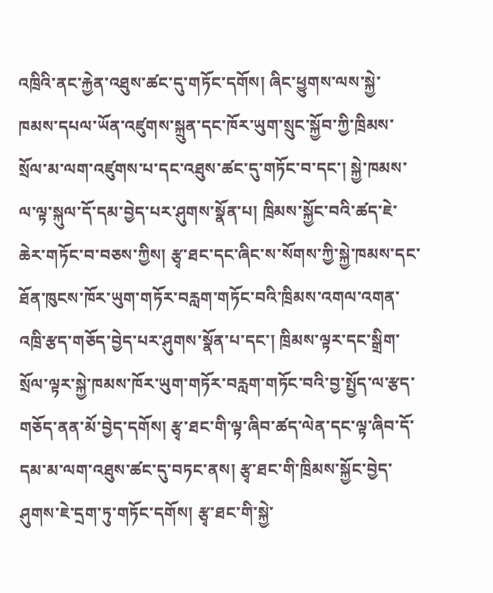འཁྲིའི་ནང་རྐྱེན་འཐུས་ཚང་དུ་གཏོང་དགོས། ཞིང་ཕྱུགས་ལས་སྐྱེ་ཁམས་དཔལ་ཡོན་འཛུགས་སྐྲུན་དང་ཁོར་ཡུག་སྲུང་སྐྱོབ་ཀྱི་ཁྲིམས་སྲོལ་མ་ལག་འཛུགས་པ་དང་འཐུས་ཚང་དུ་གཏོང་བ་དང་། སྐྱེ་ཁམས་ལ་ལྟ་སྐུལ་དོ་དམ་བྱེད་པར་ཤུགས་སྣོན་པ། ཁྲིམས་སྐྱོང་བའི་ཚད་ཇེ་ཆེར་གཏོང་བ་བཅས་ཀྱིས། རྩྭ་ཐང་དང་ཞིང་ས་སོགས་ཀྱི་སྐྱེ་ཁམས་དང་ཐོན་ཁུངས་ཁོར་ཡུག་གཏོར་བརླག་གཏོང་བའི་ཁྲིམས་འགལ་འགན་འཁྲི་རྩད་གཅོད་བྱེད་པར་ཤུགས་སྣོན་པ་དང་། ཁྲིམས་ལྟར་དང་སྒྲིག་སྲོལ་ལྟར་སྐྱེ་ཁམས་ཁོར་ཡུག་གཏོར་བརླག་གཏོང་བའི་བྱ་སྤྱོད་ལ་རྩད་གཅོད་ནན་མོ་བྱེད་དགོས། རྩྭ་ཐང་གི་ལྟ་ཞིབ་ཚད་ལེན་དང་ལྟ་ཞིབ་དོ་དམ་མ་ལག་འཐུས་ཚང་དུ་བཏང་ནས། རྩྭ་ཐང་གི་ཁྲིམས་སྐྱོང་བྱེད་ཤུགས་ཇེ་དྲག་ཏུ་གཏོང་དགོས། རྩྭ་ཐང་གི་སྐྱེ་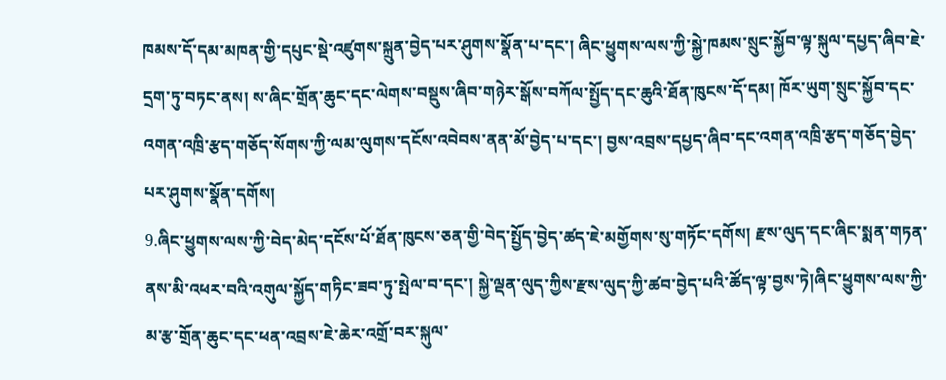ཁམས་དོ་དམ་མཁན་གྱི་དཔུང་སྡེ་འཛུགས་སྐྲུན་བྱེད་པར་ཤུགས་སྣོན་པ་དང་། ཞིང་ཕྱུགས་ལས་ཀྱི་སྐྱེ་ཁམས་སྲུང་སྐྱོབ་ལྟ་སྐུལ་དཔྱད་ཞིབ་ཇེ་དྲག་ཏུ་བཏང་ནས། ས་ཞིང་གྲོན་ཆུང་དང་ལེགས་བསྡུས་ཞིབ་གཉེར་སྒོས་བཀོལ་སྤྱོད་དང་ཆུའི་ཐོན་ཁུངས་དོ་དམ། ཁོར་ཡུག་སྲུང་སྐྱོབ་དང་འགན་འཁྲི་རྩད་གཅོད་སོགས་ཀྱི་ལམ་ལུགས་དངོས་འབེབས་ནན་མོ་བྱེད་པ་དང་། བྱས་འབྲས་དཔྱད་ཞིབ་དང་འགན་འཁྲི་རྩད་གཅོད་བྱེད་པར་ཤུགས་སྣོན་དགོས།
9.ཞིང་ཕྱུགས་ལས་ཀྱི་བེད་མེད་དངོས་པོ་ཐོན་ཁུངས་ཅན་གྱི་བེད་སྤྱོད་བྱེད་ཚད་ཇེ་མགྱོགས་སུ་གཏོང་དགོས། རྫས་ལུད་དང་ཞིང་སྨན་གཏན་ནས་མི་འཕར་བའི་འགུལ་སྐྱོད་གཏིང་ཟབ་ཏུ་སྤེལ་བ་དང་། སྐྱེ་ལྡན་ལུད་ཀྱིས་རྫས་ལུད་ཀྱི་ཚབ་བྱེད་པའི་ཚོད་ལྟ་བྱས་ཏེ།ཞིང་ཕྱུགས་ལས་ཀྱི་མ་རྩ་གྲོན་ཆུང་དང་ཕན་འབྲས་ཇེ་ཆེར་འགྲོ་བར་སྐུལ་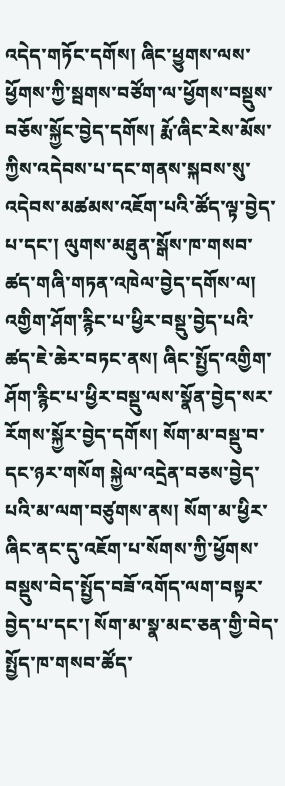འདེད་གཏོང་དགོས། ཞིང་ཕྱུགས་ལས་ཕྱོགས་ཀྱི་སྦགས་བཙོག་ལ་ཕྱོགས་བསྡུས་བཅོས་སྐྱོང་བྱེད་དགོས། རྨོ་ཞིང་རེས་མོས་ཀྱིས་འདེབས་པ་དང་གནས་སྐབས་སུ་འདེབས་མཚམས་འཇོག་པའི་ཚོད་ལྟ་བྱེད་པ་དང་། ལུགས་མཐུན་སྒོས་ཁ་གསབ་ཚད་གཞི་གཏན་འཁེལ་བྱེད་དགོས་ལ། འགྱིག་ཤོག་རྙིང་པ་ཕྱིར་བསྡུ་བྱེད་པའི་ཚད་ཇེ་ཆེར་བཏང་ནས། ཞིང་སྤྱོད་འགྱིག་ཤོག་རྙིང་པ་ཕྱིར་བསྡུ་ལས་སྣོན་བྱེད་སར་རོགས་སྐྱོར་བྱེད་དགོས། སོག་མ་བསྡུ་བ་དང་ཉར་གསོག སྐྱེལ་འདྲེན་བཅས་བྱེད་པའི་མ་ལག་བཙུགས་ནས། སོག་མ་ཕྱིར་ཞིང་ནང་དུ་འཇོག་པ་སོགས་ཀྱི་ཕྱོགས་བསྡུས་བེད་སྤྱོད་བཟོ་འགོད་ལག་བསྟར་བྱེད་པ་དང་། སོག་མ་སྣ་མང་ཅན་གྱི་བེད་སྤྱོད་ཁ་གསབ་ཚོད་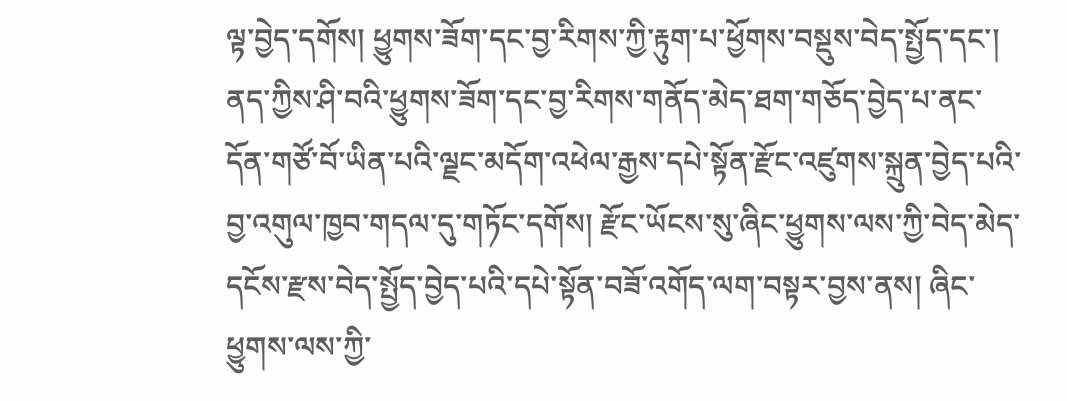ལྟ་བྱེད་དགོས། ཕྱུགས་ཟོག་དང་བྱ་རིགས་ཀྱི་རྟུག་པ་ཕྱོགས་བསྡུས་བེད་སྤྱོད་དང་། ནད་ཀྱིས་ཤི་བའི་ཕྱུགས་ཟོག་དང་བྱ་རིགས་གནོད་མེད་ཐག་གཅོད་བྱེད་པ་ནང་དོན་གཙོ་བོ་ཡིན་པའི་ལྗང་མདོག་འཕེལ་རྒྱས་དཔེ་སྟོན་རྫོང་འཛུགས་སྐྲུན་བྱེད་པའི་བྱ་འགུལ་ཁྱབ་གདལ་དུ་གཏོང་དགོས། རྫོང་ཡོངས་སུ་ཞིང་ཕྱུགས་ལས་ཀྱི་བེད་མེད་དངོས་རྫས་བེད་སྤྱོད་བྱེད་པའི་དཔེ་སྟོན་བཟོ་འགོད་ལག་བསྟར་བྱས་ནས། ཞིང་ཕྱུགས་ལས་ཀྱི་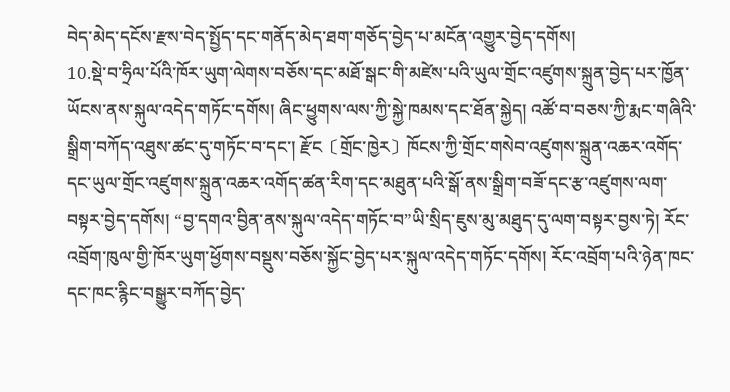བེད་མེད་དངོས་རྫས་བེད་སྤྱོད་དང་གནོད་མེད་ཐག་གཅོད་བྱེད་པ་མངོན་འགྱུར་བྱེད་དགོས།
10.སྡེ་བ་ཧྲིལ་པོའི་ཁོར་ཡུག་ལེགས་བཅོས་དང་མཐོ་སྒང་གི་མཛེས་པའི་ཡུལ་གྲོང་འཛུགས་སྐྲུན་བྱེད་པར་ཁྱོན་ཡོངས་ནས་སྐུལ་འདེད་གཏོང་དགོས། ཞིང་ཕྱུགས་ལས་ཀྱི་སྐྱེ་ཁམས་དང་ཐོན་སྐྱེད། འཚོ་བ་བཅས་ཀྱི་རྨང་གཞིའི་སྒྲིག་བཀོད་འཐུས་ཚང་དུ་གཏོང་བ་དང་། རྫོང〔གྲོང་ཁྱེར〕ཁོངས་ཀྱི་གྲོང་གསེབ་འཛུགས་སྐྲུན་འཆར་འགོད་དང་ཡུལ་གྲོང་འཛུགས་སྐྲུན་འཆར་འགོད་ཚན་རིག་དང་མཐུན་པའི་སྒོ་ནས་སྒྲིག་བཟོ་དང་རྩ་འཛུགས་ལག་བསྟར་བྱེད་དགོས། “བྱ་དགའ་བྱིན་ནས་སྐུལ་འདེད་གཏོང་བ”ཡི་སྲིད་ཇུས་མུ་མཐུད་དུ་ལག་བསྟར་བྱས་ཏེ། རོང་འབྲོག་ཁུལ་གྱི་ཁོར་ཡུག་ཕྱོགས་བསྡུས་བཅོས་སྐྱོང་བྱེད་པར་སྐུལ་འདེད་གཏོང་དགོས། རོང་འབྲོག་པའི་ཉེན་ཁང་དང་ཁང་རྙིང་བསྒྱུར་བཀོད་བྱེད་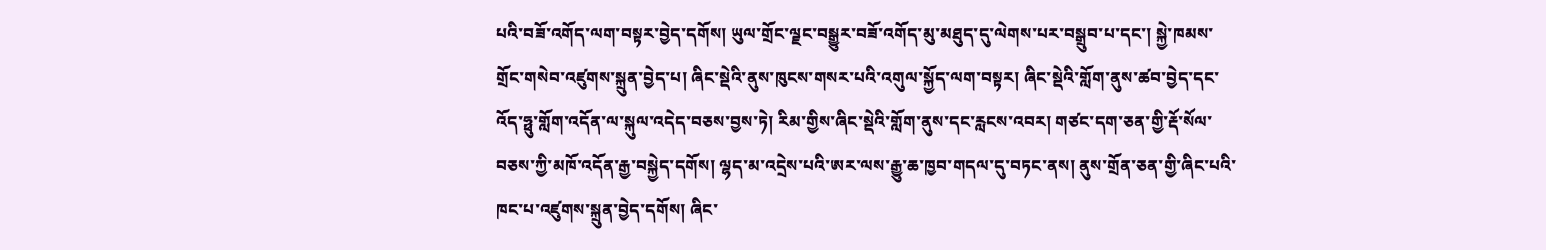པའི་བཟོ་འགོད་ལག་བསྟར་བྱེད་དགོས། ཡུལ་གྲོང་ལྗང་བསྒྱུར་བཟོ་འགོད་མུ་མཐུད་དུ་ལེགས་པར་བསྒྲུབ་པ་དང་། སྐྱེ་ཁམས་གྲོང་གསེབ་འཛུགས་སྐྲུན་བྱེད་པ། ཞིང་སྡེའི་ནུས་ཁུངས་གསར་པའི་འགུལ་སྐྱོད་ལག་བསྟར། ཞིང་སྡེའི་གློག་ནུས་ཚབ་བྱེད་དང་འོད་ཧྥུ་གློག་འདོན་ལ་སྐུལ་འདེད་བཅས་བྱས་ཏེ། རིམ་གྱིས་ཞིང་སྡེའི་གློག་ནུས་དང་རླངས་འབར། གཙང་དག་ཅན་གྱི་རྡོ་སོལ་བཅས་ཀྱི་མཁོ་འདོན་རྒྱ་བསྐྱེད་དགོས། ལྷད་མ་འདྲེས་པའི་ཨར་ལས་རྒྱུ་ཆ་ཁྱབ་གདལ་དུ་བཏང་ནས། ནུས་གྲོན་ཅན་གྱི་ཞིང་པའི་ཁང་པ་འཛུགས་སྐྲུན་བྱེད་དགོས། ཞིང་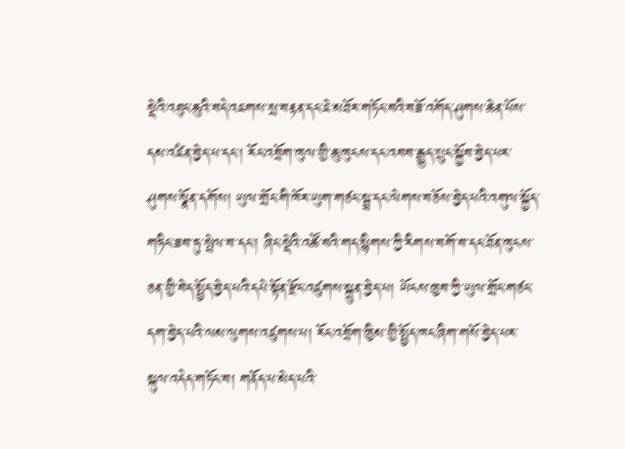སྡེའི་འཐུང་ཆུའི་བདེ་འཇགས་སྲ་བརྟན་དང་ཇེ་མཐོར་གཏོང་བའི་བཟོ་འགོད་ཤུགས་ཆེན་པོས་དམ་འཛིན་བྱེད་པ་དང་། རོང་འབྲོག་ཁུལ་གྱི་ཆུ་ཁུངས་དང་འབབ་རྒྱུད་སྲུང་སྐྱོབ་བྱེད་པར་ཤུགས་སྣོན་དགོས། ཡུལ་གྲོང་གི་ཁོར་ཡུག་གཙང་སྦྲ་དང་ལེགས་བཅོས་བྱེད་པའི་འགུལ་སྐྱོད་གཏིང་ཟབ་ཏུ་སྤེལ་བ་དང་། ཞིང་སྡེའི་འཚོ་བའི་གད་སྙིགས་ཀྱི་རིགས་བགོ་བ་དང་ཐོན་ཁུངས་ཅན་གྱི་བེད་སྤྱོད་བྱེད་པའི་དཔེ་སྟོན་རྫོང་འཛུགས་སྐྲུན་བྱེད་པ། ཡོངས་ཁྱབ་ཀྱི་ཡུལ་གྲོང་གཙང་དག་བྱེད་པའི་ལམ་ལུགས་འཛུགས་པ། རོང་འབྲོག་ཁྱིམ་གྱི་སྤྱོད་ཁང་ཞིག་གསོ་བྱེད་པར་སྐུལ་འདེད་གཏོང་བ། གནོད་པ་མེད་པའི་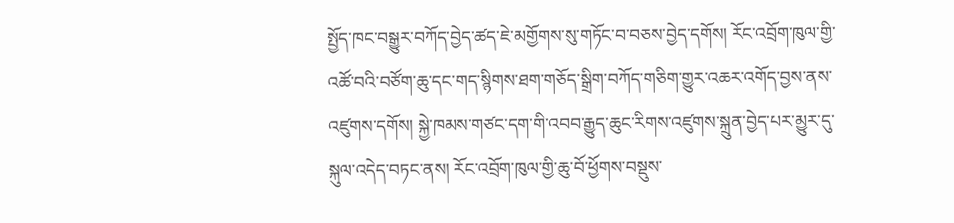སྤྱོད་ཁང་བསྒྱུར་བཀོད་བྱེད་ཚད་ཇེ་མགྱོགས་སུ་གཏོང་བ་བཅས་བྱེད་དགོས། རོང་འབྲོག་ཁུལ་གྱི་འཚོ་བའི་བཙོག་ཆུ་དང་གད་སྙིགས་ཐག་གཅོད་སྒྲིག་བཀོད་གཅིག་གྱུར་འཆར་འགོད་བྱས་ནས་འཛུགས་དགོས། སྐྱེ་ཁམས་གཙང་དག་གི་འབབ་རྒྱུད་ཆུང་རིགས་འཛུགས་སྐྲུན་བྱེད་པར་མྱུར་དུ་སྐུལ་འདེད་བཏང་ནས། རོང་འབྲོག་ཁུལ་གྱི་ཆུ་བོ་ཕྱོགས་བསྡུས་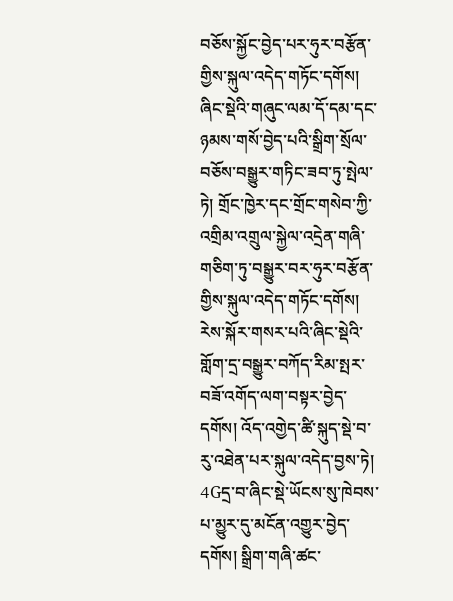བཅོས་སྐྱོང་བྱེད་པར་ཧུར་བརྩོན་གྱིས་སྐུལ་འདེད་གཏོང་དགོས། ཞིང་སྡེའི་གཞུང་ལམ་དོ་དམ་དང་ཉམས་གསོ་བྱེད་པའི་སྒྲིག་སྲོལ་བཅོས་བསྒྱུར་གཏིང་ཟབ་ཏུ་སྤེལ་ཏེ། གྲོང་ཁྱེར་དང་གྲོང་གསེབ་ཀྱི་འགྲིམ་འགྲུལ་སྐྱེལ་འདྲེན་གཞི་གཅིག་ཏུ་བསྒྱུར་བར་ཧུར་བརྩོན་གྱིས་སྐུལ་འདེད་གཏོང་དགོས། རེས་སྐོར་གསར་པའི་ཞིང་སྡེའི་གློག་དྲ་བསྒྱུར་བཀོད་རིམ་སྤར་བཟོ་འགོད་ལག་བསྟར་བྱེད་དགོས། འོད་འགྱེད་ཚི་སྐུད་སྡེ་བ་རུ་འཐེན་པར་སྐུལ་འདེད་བྱས་ཏེ། 4Gདྲ་བ་ཞིང་སྡེ་ཡོངས་སུ་ཁེབས་པ་མྱུར་དུ་མངོན་འགྱུར་བྱེད་དགོས། སྒྲིག་གཞི་ཚང་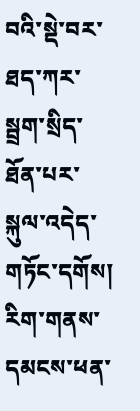བའི་སྡེ་བར་ཐད་ཀར་སྦྲག་སྲིད་ཐོན་པར་སྐུལ་འདེད་གཏོང་དགོས། རིག་གནས་དམངས་ཕན་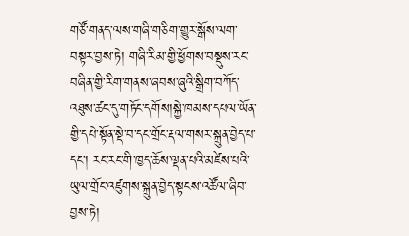གཙོ་གནད་ལས་གཞི་གཅིག་གྱུར་སྒོས་ལག་བསྟར་བྱས་ཏེ། གཞི་རིམ་གྱི་ཕྱོགས་བསྡུས་རང་བཞིན་གྱི་རིག་གནས་ཞབས་ཞུའི་སྒྲིག་བཀོད་འཐུས་ཚང་དུ་གཏོང་དགོས།སྐྱེ་ཁམས་དཔལ་ཡོན་གྱི་དཔེ་སྟོན་སྡེ་བ་དང་གྲོང་རྡལ་གསར་སྐྲུན་བྱེད་པ་དང་། རང་རང་གི་ཁྱད་ཆོས་ལྡན་པའི་མཛེས་པའི་ཡུལ་གྲོང་འཛུགས་སྐྲུན་བྱེད་སྟངས་འཚོལ་ཞིབ་བྱས་ཏེ།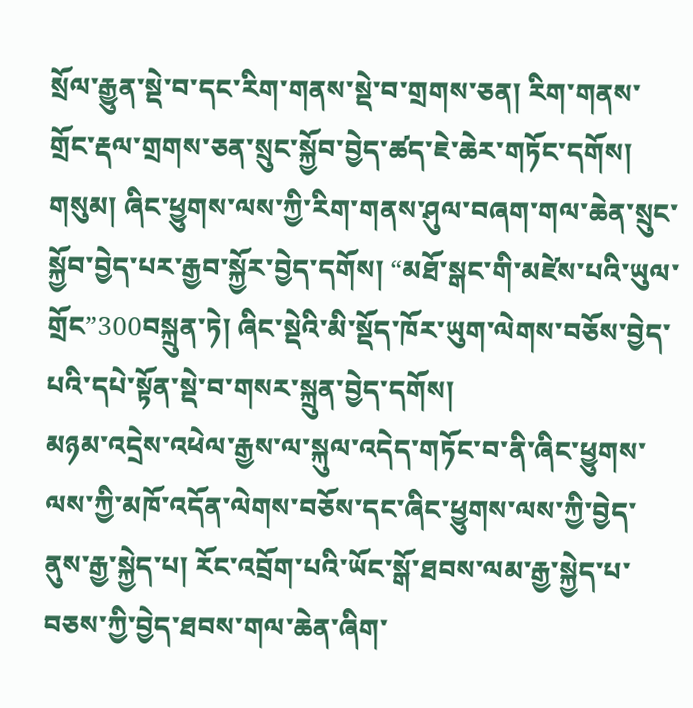སྲོལ་རྒྱུན་སྡེ་བ་དང་རིག་གནས་སྡེ་བ་གྲགས་ཅན། རིག་གནས་གྲོང་རྡལ་གྲགས་ཅན་སྲུང་སྐྱོབ་བྱེད་ཚད་ཇེ་ཆེར་གཏོང་དགོས།
གསུམ། ཞིང་ཕྱུགས་ལས་ཀྱི་རིག་གནས་ཤུལ་བཞག་གལ་ཆེན་སྲུང་སྐྱོབ་བྱེད་པར་རྒྱབ་སྐྱོར་བྱེད་དགོས། “མཐོ་སྒང་གི་མཛེས་པའི་ཡུལ་གྲོང”300བསྐྲུན་ཏེ། ཞིང་སྡེའི་མི་སྡོད་ཁོར་ཡུག་ལེགས་བཅོས་བྱེད་པའི་དཔེ་སྟོན་སྡེ་བ་གསར་སྐྲུན་བྱེད་དགོས།
མཉམ་འདྲེས་འཕེལ་རྒྱས་ལ་སྐུལ་འདེད་གཏོང་བ་ནི་ཞིང་ཕྱུགས་ལས་ཀྱི་མཁོ་འདོན་ལེགས་བཅོས་དང་ཞིང་ཕྱུགས་ལས་ཀྱི་བྱེད་ནུས་རྒྱ་སྐྱེད་པ། རོང་འབྲོག་པའི་ཡོང་སྒོ་ཐབས་ལམ་རྒྱ་སྐྱེད་པ་བཅས་ཀྱི་བྱེད་ཐབས་གལ་ཆེན་ཞིག་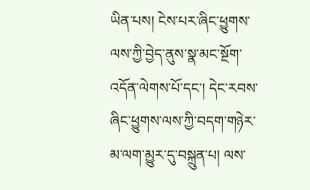ཡིན་པས། ངེས་པར་ཞིང་ཕྱུགས་ལས་ཀྱི་བྱེད་ནུས་སྣ་མང་སྔོག་འདོན་ལེགས་པོ་དང་། དེང་རབས་ཞིང་ཕྱུགས་ལས་ཀྱི་བདག་གཉེར་མ་ལག་མྱུར་དུ་བསྐྲུན་པ། ལས་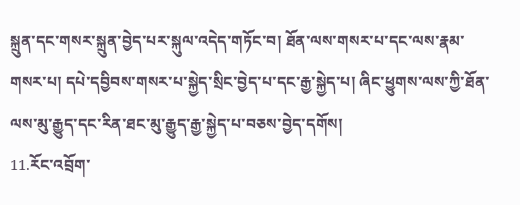སྐྲུན་དང་གསར་སྐྲུན་བྱེད་པར་སྐུལ་འདེད་གཏོང་བ། ཐོན་ལས་གསར་པ་དང་ལས་རྣམ་གསར་པ། དཔེ་དབྱིབས་གསར་པ་སྐྱེད་སྲིང་བྱེད་པ་དང་རྒྱ་སྐྱེད་པ། ཞིང་ཕྱུགས་ལས་ཀྱི་ཐོན་ལས་མུ་རྒྱུད་དང་རིན་ཐང་མུ་རྒྱུད་རྒྱ་སྐྱེད་པ་བཅས་བྱེད་དགོས།
11.རོང་འབྲོག་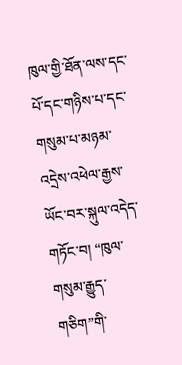ཁུལ་གྱི་ཐོན་ལས་དང་པོ་དང་གཉིས་པ་དང་གསུམ་པ་མཉམ་འདྲེས་འཕེལ་རྒྱས་ཡོང་བར་སྐུལ་འདེད་གཏོང་བ། “ཁུལ་གསུམ་རྒྱུད་གཅིག”གི་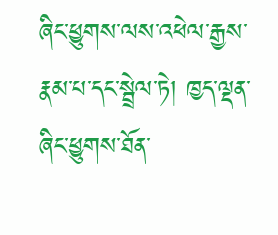ཞིང་ཕྱུགས་ལས་འཕེལ་རྒྱས་རྣམ་པ་དང་སྦྲེལ་ཏེ། ཁྱད་ལྡན་ཞིང་ཕྱུགས་ཐོན་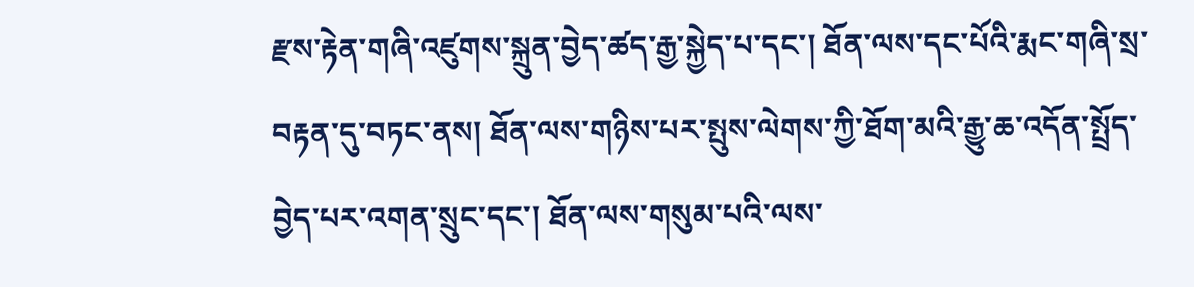རྫས་རྟེན་གཞི་འཛུགས་སྐྲུན་བྱེད་ཚད་རྒྱ་སྐྱེད་པ་དང་། ཐོན་ལས་དང་པོའི་རྨང་གཞི་སྲ་བརྟན་དུ་བཏང་ནས། ཐོན་ལས་གཉིས་པར་སྤུས་ལེགས་ཀྱི་ཐོག་མའི་རྒྱུ་ཆ་འདོན་སྤྲོད་བྱེད་པར་འགན་སྲུང་དང་། ཐོན་ལས་གསུམ་པའི་ལས་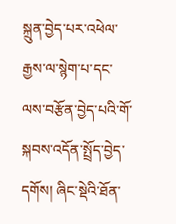སྐྲུན་བྱེད་པར་འཕེལ་རྒྱས་ལ་སྙེག་པ་དང་ལས་བརྩོན་བྱེད་པའི་གོ་སྐབས་འདོན་སྤྲོད་བྱེད་དགོས། ཞིང་སྡེའི་ཐོན་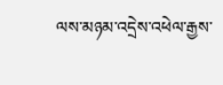ལས་མཉམ་འདྲེས་འཕེལ་རྒྱས་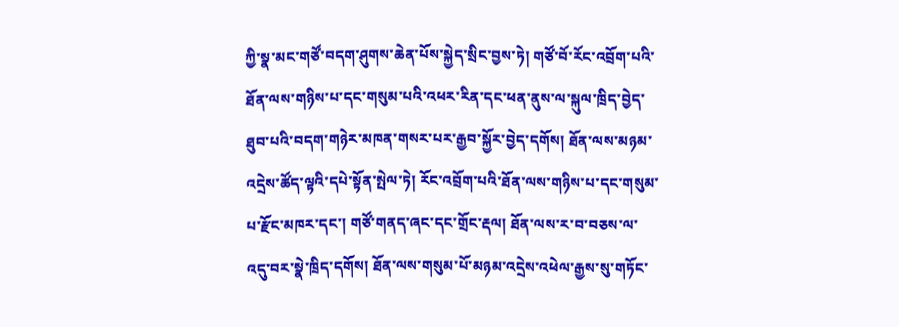ཀྱི་སྣ་མང་གཙོ་བདག་ཤུགས་ཆེན་པོས་སྐྱེད་སྲིང་བྱས་ཏེ། གཙོ་བོ་རོང་འབྲོག་པའི་ཐོན་ལས་གཉིས་པ་དང་གསུམ་པའི་འཕར་རིན་དང་ཕན་ནུས་ལ་སྐུལ་ཁྲིད་བྱེད་ཐུབ་པའི་བདག་གཉེར་མཁན་གསར་པར་རྒྱབ་སྐྱོར་བྱེད་དགོས། ཐོན་ལས་མཉམ་འདྲེས་ཚོད་ལྟའི་དཔེ་སྟོན་སྤེལ་ཏེ། རོང་འབྲོག་པའི་ཐོན་ལས་གཉིས་པ་དང་གསུམ་པ་རྫོང་མཁར་དང་། གཙོ་གནད་ཞང་དང་གྲོང་རྡལ། ཐོན་ལས་ར་བ་བཅས་ལ་འདུ་བར་སྣེ་ཁྲིད་དགོས། ཐོན་ལས་གསུམ་པོ་མཉམ་འདྲེས་འཕེལ་རྒྱས་སུ་གཏོང་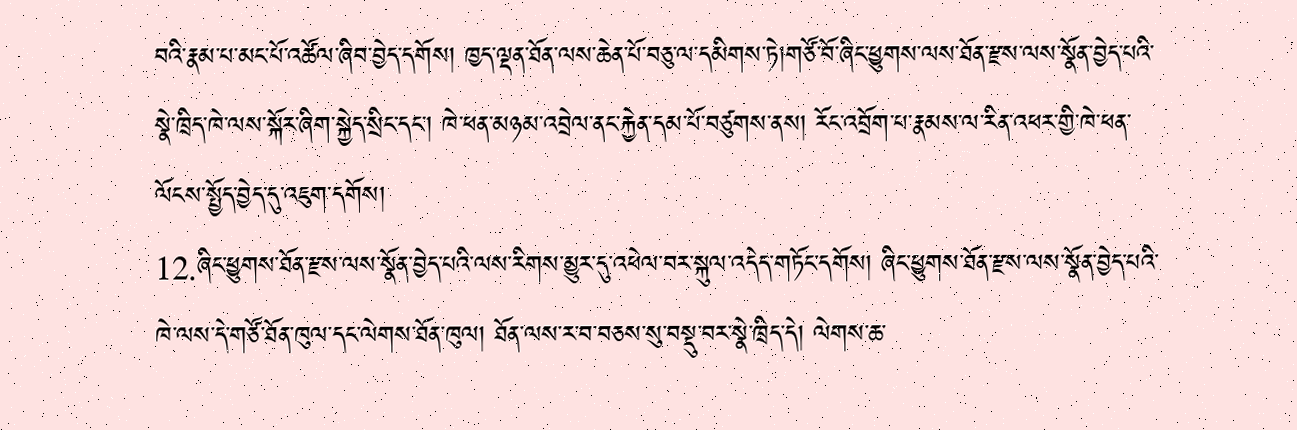བའི་རྣམ་པ་མང་པོ་འཚོལ་ཞིབ་བྱེད་དགོས། ཁྱད་ལྡན་ཐོན་ལས་ཆེན་པོ་བཅུ་ལ་དམིགས་ཏེ།གཙོ་བོ་ཞིང་ཕྱུགས་ལས་ཐོན་རྫས་ལས་སྣོན་བྱེད་པའི་སྣེ་ཁྲིད་ཁེ་ལས་སྐོར་ཞིག་སྐྱེད་སྲིང་དང་། ཁེ་ཕན་མཉམ་འབྲེལ་ནང་རྐྱེན་དམ་པོ་བཙུགས་ནས། རོང་འབྲོག་པ་རྣམས་ལ་རིན་འཕར་གྱི་ཁེ་ཕན་ལོངས་སྤྱོད་བྱེད་དུ་འཇུག་དགོས།
12.ཞིང་ཕྱུགས་ཐོན་རྫས་ལས་སྣོན་བྱེད་པའི་ལས་རིགས་མྱུར་དུ་འཕེལ་བར་སྐུལ་འདེད་གཏོང་དགོས། ཞིང་ཕྱུགས་ཐོན་རྫས་ལས་སྣོན་བྱེད་པའི་ཁེ་ལས་དེ་གཙོ་ཐོན་ཁུལ་དང་ལེགས་ཐོན་ཁུལ། ཐོན་ལས་ར་བ་བཅས་སུ་བསྡུ་བར་སྣེ་ཁྲིད་དེ། ལེགས་ཆ་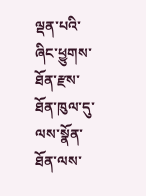ལྡན་པའི་ཞིང་ཕྱུགས་ཐོན་རྫས་ཐོན་ཁུལ་དུ་ལས་སྣོན་ཐོན་ལས་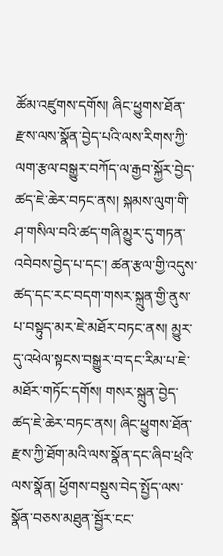ཚོམ་འཛུགས་དགོས། ཞིང་ཕྱུགས་ཐོན་རྫས་ལས་སྣོན་བྱེད་པའི་ལས་རིགས་ཀྱི་ལག་རྩལ་བསྒྱུར་བཀོད་ལ་རྒྱབ་སྐྱོར་བྱེད་ཚད་ཇེ་ཆེར་བཏང་ནས། སྐམས་ལུག་གི་ཤ་གསིལ་བའི་ཚད་གཞི་མྱུར་དུ་གཏན་འབེབས་བྱེད་པ་དང་། ཚན་རྩལ་གྱི་འདུས་ཚད་དང་རང་བདག་གསར་སྐྲུན་གྱི་ནུས་པ་བསྟུད་མར་ཇེ་མཐོར་བཏང་ནས། མྱུར་དུ་འཕེལ་སྟངས་བསྒྱུར་བ་དང་རིམ་པ་ཇེ་མཐོར་གཏོང་དགོས། གསར་སྐྲུན་བྱེད་ཚད་ཇེ་ཆེར་བཏང་ནས། ཞིང་ཕྱུགས་ཐོན་རྫས་ཀྱི་ཐོག་མའི་ལས་སྣོན་དང་ཞིབ་ཕྲའི་ལས་སྣོན། ཕྱོགས་བསྡུས་བེད་སྤྱོད་ལས་སྣོན་བཅས་མཐུན་སྦྱོར་ངང་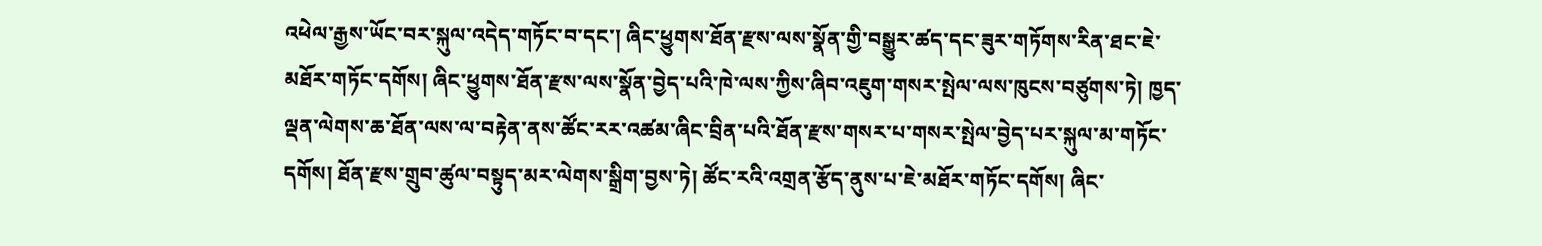འཕེལ་རྒྱས་ཡོང་བར་སྐུལ་འདེད་གཏོང་བ་དང་། ཞིང་ཕྱུགས་ཐོན་རྫས་ལས་སྣོན་གྱི་བསྒྱུར་ཚད་དང་ཟུར་གཏོགས་རིན་ཐང་ཇེ་མཐོར་གཏོང་དགོས། ཞིང་ཕྱུགས་ཐོན་རྫས་ལས་སྣོན་བྱེད་པའི་ཁེ་ལས་ཀྱིས་ཞིབ་འཇུག་གསར་སྤེལ་ལས་ཁུངས་བཙུགས་ཏེ། ཁྱད་ལྡན་ལེགས་ཆ་ཐོན་ལས་ལ་བརྟེན་ནས་ཚོང་རར་འཚམ་ཞིང་བྲིན་པའི་ཐོན་རྫས་གསར་པ་གསར་སྤེལ་བྱེད་པར་སྐུལ་མ་གཏོང་དགོས། ཐོན་རྫས་གྲུབ་ཚུལ་བསྟུད་མར་ལེགས་སྒྲིག་བྱས་ཏེ། ཚོང་རའི་འགྲན་རྩོད་ནུས་པ་ཇེ་མཐོར་གཏོང་དགོས། ཞིང་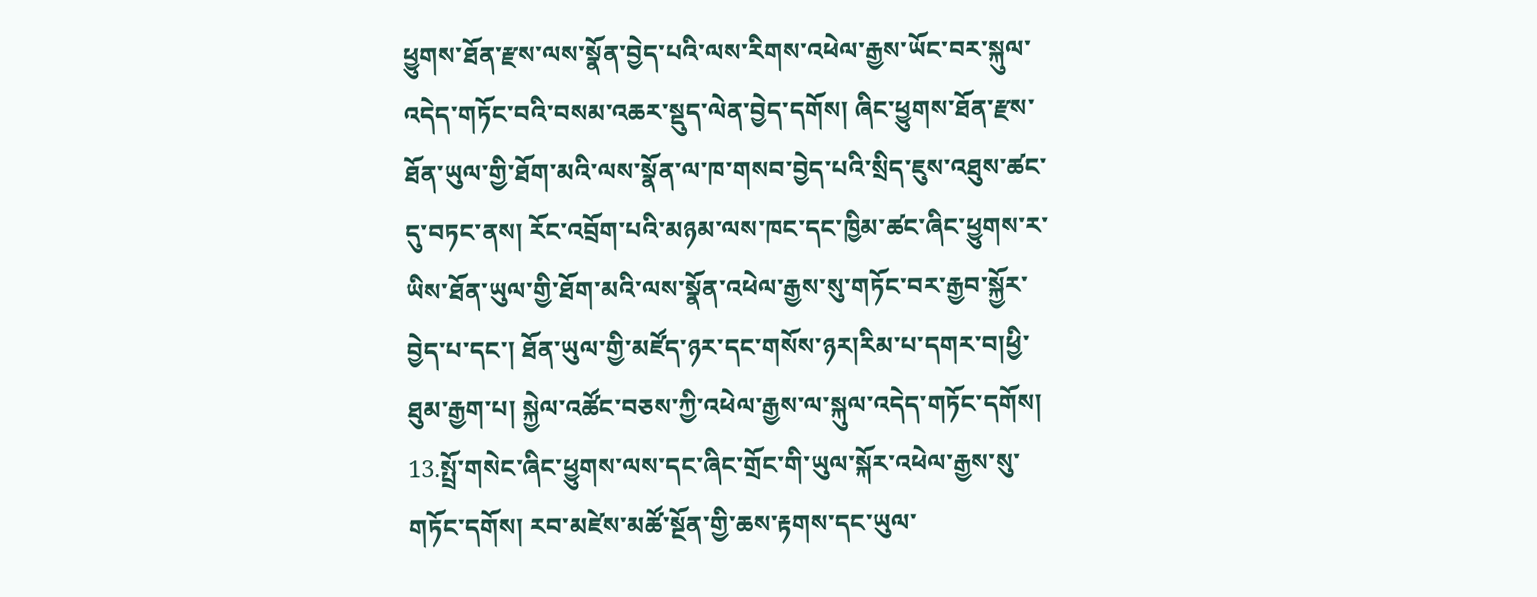ཕྱུགས་ཐོན་རྫས་ལས་སྣོན་བྱེད་པའི་ལས་རིགས་འཕེལ་རྒྱས་ཡོང་བར་སྐུལ་འདེད་གཏོང་བའི་བསམ་འཆར་སྡུད་ལེན་བྱེད་དགོས། ཞིང་ཕྱུགས་ཐོན་རྫས་ཐོན་ཡུལ་གྱི་ཐོག་མའི་ལས་སྣོན་ལ་ཁ་གསབ་བྱེད་པའི་སྲིད་ཇུས་འཐུས་ཚང་དུ་བཏང་ནས། རོང་འབྲོག་པའི་མཉམ་ལས་ཁང་དང་ཁྱིམ་ཚང་ཞིང་ཕྱུགས་ར་ཡིས་ཐོན་ཡུལ་གྱི་ཐོག་མའི་ལས་སྣོན་འཕེལ་རྒྱས་སུ་གཏོང་བར་རྒྱབ་སྐྱོར་བྱེད་པ་དང་། ཐོན་ཡུལ་གྱི་མཛོད་ཉར་དང་གསོས་ཉར།རིམ་པ་དགར་བ།ཕྱི་ཐུམ་རྒྱག་པ། སྐྱེལ་འཚོང་བཅས་ཀྱི་འཕེལ་རྒྱས་ལ་སྐུལ་འདེད་གཏོང་དགོས།
13.སྤྲོ་གསེང་ཞིང་ཕྱུགས་ལས་དང་ཞིང་གྲོང་གི་ཡུལ་སྐོར་འཕེལ་རྒྱས་སུ་གཏོང་དགོས། རབ་མཛེས་མཚོ་སྔོན་གྱི་ཆས་རྟགས་དང་ཡུལ་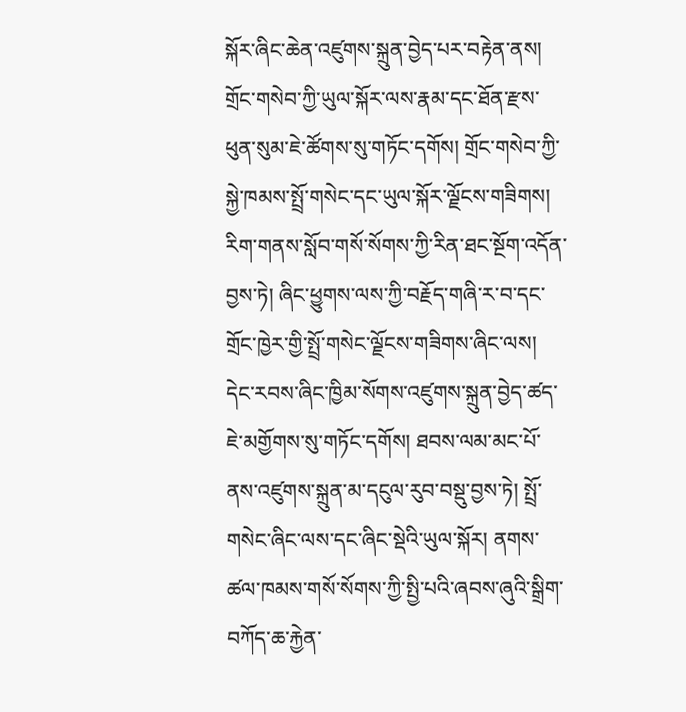སྐོར་ཞིང་ཆེན་འཛུགས་སྐྲུན་བྱེད་པར་བརྟེན་ནས། གྲོང་གསེབ་ཀྱི་ཡུལ་སྐོར་ལས་རྣམ་དང་ཐོན་རྫས་ཕུན་སུམ་ཇེ་ཚོགས་སུ་གཏོང་དགོས། གྲོང་གསེབ་ཀྱི་སྐྱེ་ཁམས་སྤྲོ་གསེང་དང་ཡུལ་སྐོར་ལྗོངས་གཟིགས། རིག་གནས་སློབ་གསོ་སོགས་ཀྱི་རིན་ཐང་སྔོག་འདོན་བྱས་ཏེ། ཞིང་ཕྱུགས་ལས་ཀྱི་བརྗོད་གཞི་ར་བ་དང་གྲོང་ཁྱེར་གྱི་སྤྲོ་གསེང་ལྗོངས་གཟིགས་ཞིང་ལས། དེང་རབས་ཞིང་ཁྱིམ་སོགས་འཛུགས་སྐྲུན་བྱེད་ཚད་ཇེ་མགྱོགས་སུ་གཏོང་དགོས། ཐབས་ལམ་མང་པོ་ནས་འཛུགས་སྐྲུན་མ་དངུལ་རུབ་བསྡུ་བྱས་ཏེ། སྤྲོ་གསེང་ཞིང་ལས་དང་ཞིང་སྡེའི་ཡུལ་སྐོར། ནགས་ཚལ་ཁམས་གསོ་སོགས་ཀྱི་སྤྱི་པའི་ཞབས་ཞུའི་སྒྲིག་བཀོད་ཆ་རྐྱེན་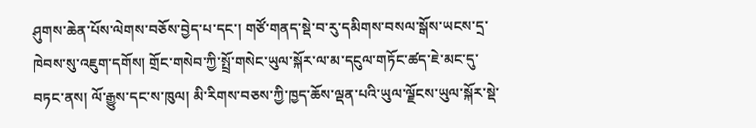ཤུགས་ཆེན་པོས་ལེགས་བཅོས་བྱེད་པ་དང་། གཙོ་གནད་སྡེ་བ་རུ་དམིགས་བསལ་སྒོས་ཡངས་དྲ་ཁེབས་སུ་འཇུག་དགོས། གྲོང་གསེབ་ཀྱི་སྤྲོ་གསེང་ཡུལ་སྐོར་ལ་མ་དངུལ་གཏོང་ཚད་ཇེ་མང་དུ་བཏང་ནས། ལོ་རྒྱུས་དང་ས་ཁུལ། མི་རིགས་བཅས་ཀྱི་ཁྱད་ཆོས་ལྡན་པའི་ཡུལ་ལྗོངས་ཡུལ་སྐོར་སྡེ་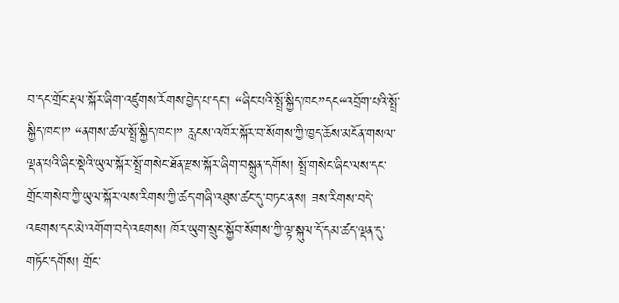བ་དང་གྲོང་རྡལ་སྐོར་ཞིག་འཛུགས་རོགས་བྱེད་པ་དང་། “ཞིང་པའི་སྤྲོ་སྐྱིད་ཁང”དང“འབྲོག་པའི་སྤྲོ་སྐྱིད་ཁང་།” “ནགས་ཚལ་སྤྲོ་སྐྱིད་ཁང་།” རླངས་འཁོར་སྐོར་བ་སོགས་ཀྱི་ཁྱད་ཆོས་མངོན་གསལ་ལྡན་པའི་ཞིང་སྡེའི་ཡུལ་སྐོར་སྤྲོ་གསེང་ཐོན་རྫས་སྐོར་ཞིག་བསྐྲུན་དགོས། སྤྲོ་གསེང་ཞིང་ལས་དང་གྲོང་གསེབ་ཀྱི་ཡུལ་སྐོར་ལས་རིགས་ཀྱི་ཚད་གཞི་འཐུས་ཚང་དུ་བཏང་ནས། ཟས་རིགས་བདེ་འཇགས་དང་མེ་འགོག་བདེ་འཇགས། ཁོར་ཡུག་སྲུང་སྐྱོབ་སོགས་ཀྱི་ལྟ་སྐུལ་དོ་དམ་ཚད་ལྡན་དུ་གཏོང་དགོས། གྲོང་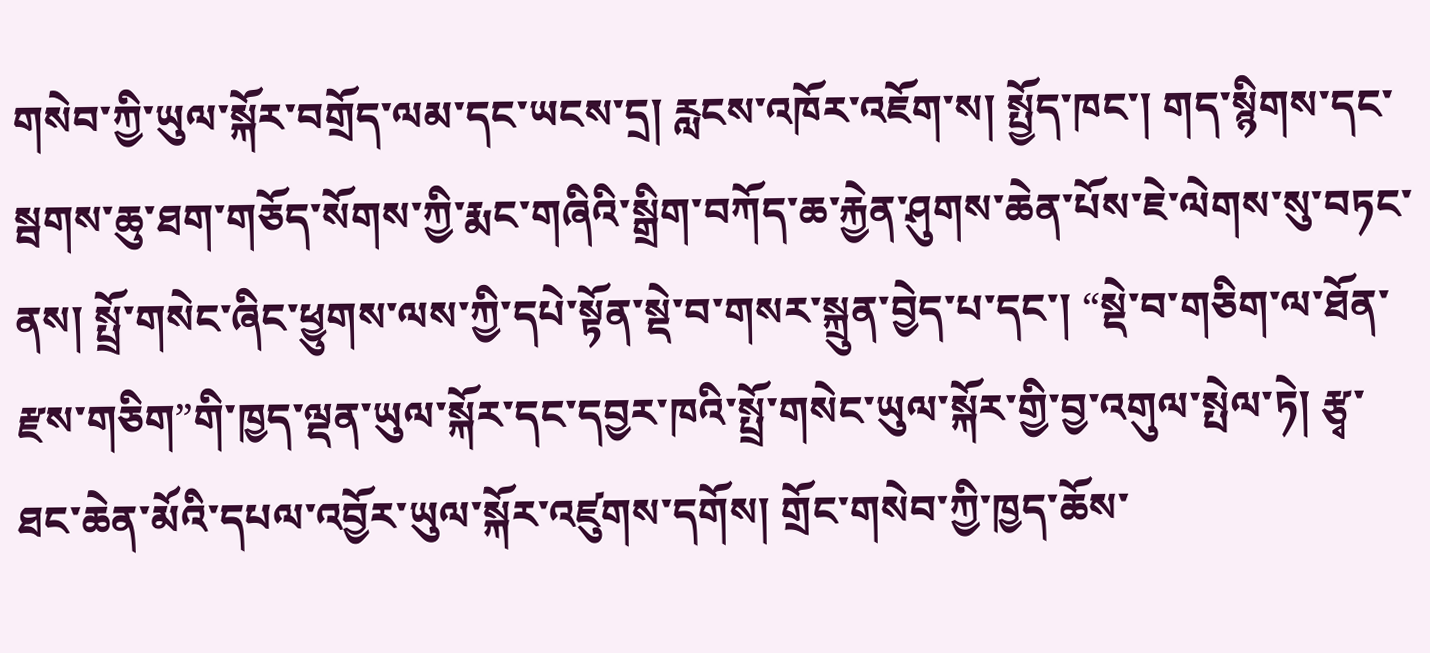གསེབ་ཀྱི་ཡུལ་སྐོར་བགྲོད་ལམ་དང་ཡངས་དྲ། རླངས་འཁོར་འཇོག་ས། སྤྱོད་ཁང་། གད་སྙིགས་དང་སྦགས་ཆུ་ཐག་གཅོད་སོགས་ཀྱི་རྨང་གཞིའི་སྒྲིག་བཀོད་ཆ་རྐྱེན་ཤུགས་ཆེན་པོས་ཇེ་ལེགས་སུ་བཏང་ནས། སྤྲོ་གསེང་ཞིང་ཕྱུགས་ལས་ཀྱི་དཔེ་སྟོན་སྡེ་བ་གསར་སྐྲུན་བྱེད་པ་དང་། “སྡེ་བ་གཅིག་ལ་ཐོན་རྫས་གཅིག”གི་ཁྱད་ལྡན་ཡུལ་སྐོར་དང་དབྱར་ཁའི་སྤྲོ་གསེང་ཡུལ་སྐོར་གྱི་བྱ་འགུལ་སྤེལ་ཏེ། རྩྭ་ཐང་ཆེན་མོའི་དཔལ་འབྱོར་ཡུལ་སྐོར་འཛུགས་དགོས། གྲོང་གསེབ་ཀྱི་ཁྱད་ཆོས་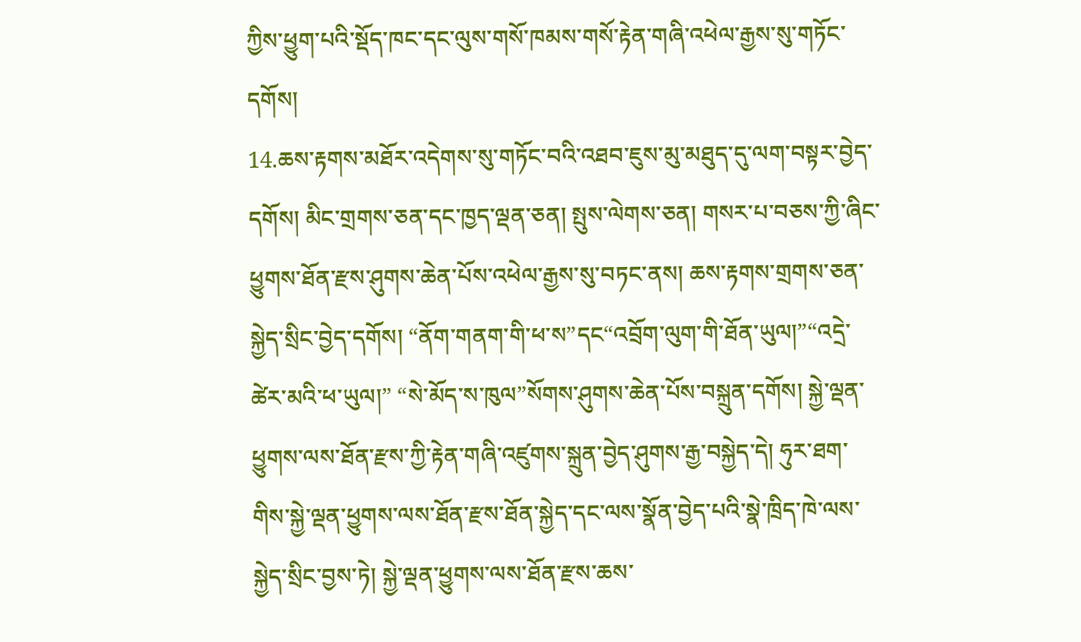ཀྱིས་ཕྱུག་པའི་སྡོད་ཁང་དང་ལུས་གསོ་ཁམས་གསོ་རྟེན་གཞི་འཕེལ་རྒྱས་སུ་གཏོང་དགོས།
14.ཆས་རྟགས་མཐོར་འདེགས་སུ་གཏོང་བའི་འཐབ་ཇུས་མུ་མཐུད་དུ་ལག་བསྟར་བྱེད་དགོས། མིང་གྲགས་ཅན་དང་ཁྱད་ལྡན་ཅན། སྤུས་ལེགས་ཅན། གསར་པ་བཅས་ཀྱི་ཞིང་ཕྱུགས་ཐོན་རྫས་ཤུགས་ཆེན་པོས་འཕེལ་རྒྱས་སུ་བཏང་ནས། ཆས་རྟགས་གྲགས་ཅན་སྐྱེད་སྲིང་བྱེད་དགོས། “ནོག་གནག་གི་ཕ་ས”དང“འབྲོག་ལུག་གི་ཐོན་ཡུལ།”“འདྲེ་ཚེར་མའི་ཕ་ཡུལ།” “སེ་མོད་ས་ཁུལ”སོགས་ཤུགས་ཆེན་པོས་བསྐྲུན་དགོས། སྐྱེ་ལྡན་ཕྱུགས་ལས་ཐོན་རྫས་ཀྱི་རྟེན་གཞི་འཛུགས་སྐྲུན་བྱེད་ཤུགས་རྒྱ་བསྐྱེད་དེ། ཧུར་ཐག་གིས་སྐྱེ་ལྡན་ཕྱུགས་ལས་ཐོན་རྫས་ཐོན་སྐྱེད་དང་ལས་སྣོན་བྱེད་པའི་སྣེ་ཁྲིད་ཁེ་ལས་སྐྱེད་སྲིང་བྱས་ཏེ། སྐྱེ་ལྡན་ཕྱུགས་ལས་ཐོན་རྫས་ཆས་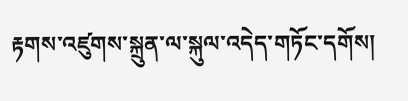རྟགས་འཛུགས་སྐྲུན་ལ་སྐུལ་འདེད་གཏོང་དགོས།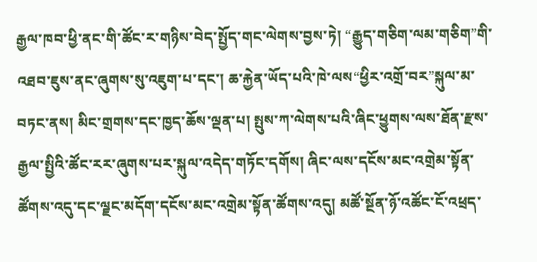རྒྱལ་ཁབ་ཕྱི་ནང་གི་ཚོང་ར་གཉིས་བེད་སྤྱོད་གང་ལེགས་བྱས་ཏེ། “རྒྱུད་གཅིག་ལམ་གཅིག”གི་འཐབ་ཇུས་ནང་ཞུགས་སུ་འཇུག་པ་དང་། ཆ་རྐྱེན་ཡོད་པའི་ཁེ་ལས“ཕྱིར་འགྲོ་བར”སྐུལ་མ་བཏང་ནས། མིང་གྲགས་དང་ཁྱད་ཆོས་ལྡན་པ། སྤུས་ཀ་ལེགས་པའི་ཞིང་ཕྱུགས་ལས་ཐོན་རྫས་རྒྱལ་སྤྱིའི་ཚོང་རར་ཞུགས་པར་སྐུལ་འདེད་གཏོང་དགོས། ཞིང་ལས་དངོས་མང་འགྲེམ་སྟོན་ཚོགས་འདུ་དང་ལྗང་མདོག་དངོས་མང་འགྲེམ་སྟོན་ཚོགས་འདུ། མཚོ་སྔོན་ཉོ་འཚོང་ངོ་འཕྲད་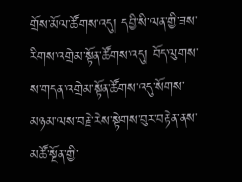གྲོས་མོལ་ཚོགས་འདུ། དབྱི་སི་ལན་གྱི་ཟས་རིགས་འགྲེམ་སྟོན་ཚོགས་འདུ། བོད་ལུགས་ས་གདན་འགྲེམ་སྟོན་ཚོགས་འདུ་སོགས་མཉམ་ལས་བརྗེ་རེས་སྟེགས་བུར་བརྟེན་ནས་མཚོ་སྔོན་གྱི་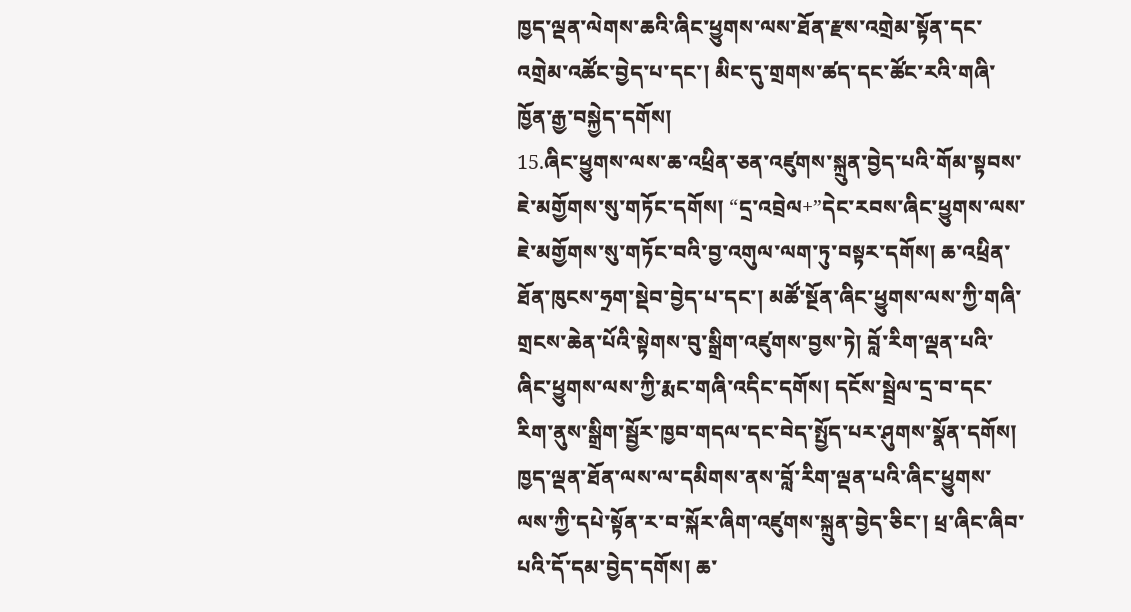ཁྱད་ལྡན་ལེགས་ཆའི་ཞིང་ཕྱུགས་ལས་ཐོན་རྫས་འགྲེམ་སྟོན་དང་འགྲེམ་འཚོང་བྱེད་པ་དང་། མིང་དུ་གྲགས་ཚད་དང་ཚོང་རའི་གཞི་ཁྱོན་རྒྱ་བསྐྱེད་དགོས།
15.ཞིང་ཕྱུགས་ལས་ཆ་འཕྲིན་ཅན་འཛུགས་སྐྲུན་བྱེད་པའི་གོམ་སྟབས་ཇེ་མགྱོགས་སུ་གཏོང་དགོས། “དྲ་འབྲེལ+”དེང་རབས་ཞིང་ཕྱུགས་ལས་ཇེ་མགྱོགས་སུ་གཏོང་བའི་བྱ་འགུལ་ལག་ཏུ་བསྟར་དགོས། ཆ་འཕྲིན་ཐོན་ཁུངས་ཧྲག་སྡེབ་བྱེད་པ་དང་། མཚོ་སྔོན་ཞིང་ཕྱུགས་ལས་ཀྱི་གཞི་གྲངས་ཆེན་པོའི་སྟེགས་བུ་སྒྲིག་འཛུགས་བྱས་ཏེ། བློ་རིག་ལྡན་པའི་ཞིང་ཕྱུགས་ལས་ཀྱི་རྨང་གཞི་འདིང་དགོས། དངོས་སྦྲེལ་དྲ་བ་དང་རིག་ནུས་སྒྲིག་སྦྱོར་ཁྱབ་གདལ་དང་བེད་སྤྱོད་པར་ཤུགས་སྣོན་དགོས། ཁྱད་ལྡན་ཐོན་ལས་ལ་དམིགས་ནས་བློ་རིག་ལྡན་པའི་ཞིང་ཕྱུགས་ལས་ཀྱི་དཔེ་སྟོན་ར་བ་སྐོར་ཞིག་འཛུགས་སྐྲུན་བྱེད་ཅིང་། ཕྲ་ཞིང་ཞིབ་པའི་དོ་དམ་བྱེད་དགོས། ཆ་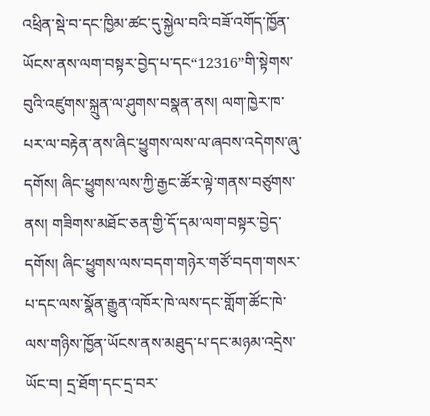འཕྲིན་སྡེ་བ་དང་ཁྱིམ་ཚང་དུ་སྐྱེལ་བའི་བཟོ་འགོད་ཁྱོན་ཡོངས་ནས་ལག་བསྟར་བྱེད་པ་དང“12316”གི་སྟེགས་བུའི་འཛུགས་སྐྲུན་ལ་ཤུགས་བསྣན་ནས། ལག་ཁྱེར་ཁ་པར་ལ་བརྟེན་ནས་ཞིང་ཕྱུགས་ལས་ལ་ཞབས་འདེགས་ཞུ་དགོས། ཞིང་ཕྱུགས་ལས་ཀྱི་རྒྱང་ཚོར་ལྟེ་གནས་བཙུགས་ནས། གཟིགས་མཐོང་ཅན་གྱི་དོ་དམ་ལག་བསྟར་བྱེད་དགོས། ཞིང་ཕྱུགས་ལས་བདག་གཉེར་གཙོ་བདག་གསར་པ་དང་ལས་སྣོན་རྒྱུན་འཁོར་ཁེ་ལས་དང་གློག་ཚོང་ཁེ་ལས་གཉིས་ཁྱོན་ཡོངས་ནས་མཐུད་པ་དང་མཉམ་འདྲེས་ཡོང་བ། དྲ་ཐོག་དང་དྲ་བར་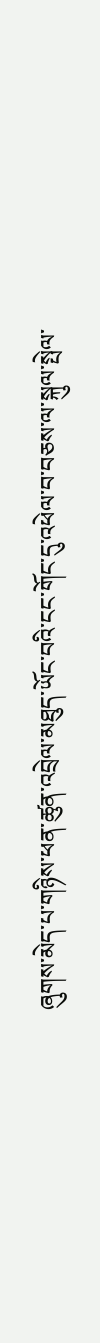ཞུགས་མེད་པ་གཉིས་ཕན་ཚུན་འབྲེལ་མཐུད་ཡོང་བའི་ངང་གོང་དུ་འཕེལ་བ་བཅས་ལ་སྐུལ་སྤེལ་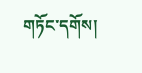གཏོང་དགོས།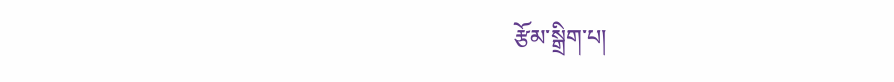རྩོམ་སྒྲིག་པ།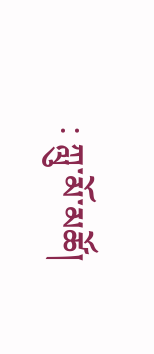: ཀླུ་མོ་མཚོ།